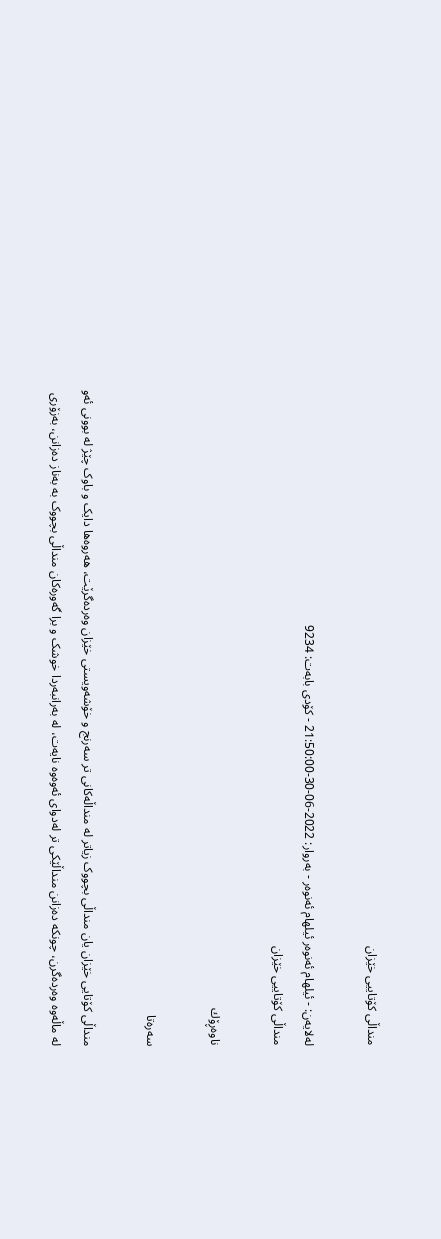منداڵی کۆتاییی خێزان

له‌لایه‌ن: - ئیلهام ئەنوەر ئیلهام ئەنوەر - به‌روار: 2022-06-30-21:50:00 - کۆدی بابەت: 9234
منداڵی کۆتاییی خێزان

ناوه‌ڕۆك

سەرەتا

منداڵی کۆتایی خێزان یان منداڵی بچووک زیاتر لە منداڵەکانی تر سەرنج و خۆشەویستی خێزان وەردەگرێت، هەروەها دایک و باوک چێژ لە بوونی ئەو لە ماڵەوە وەردەگرن، چونکە دەزانن منداڵێکی تر لەدوای ئەوەوە نایەت، لە بەرانبەردا خوشک و برا گەورەکان منداڵی بچووک بە بەناز دەزانن، بەزۆری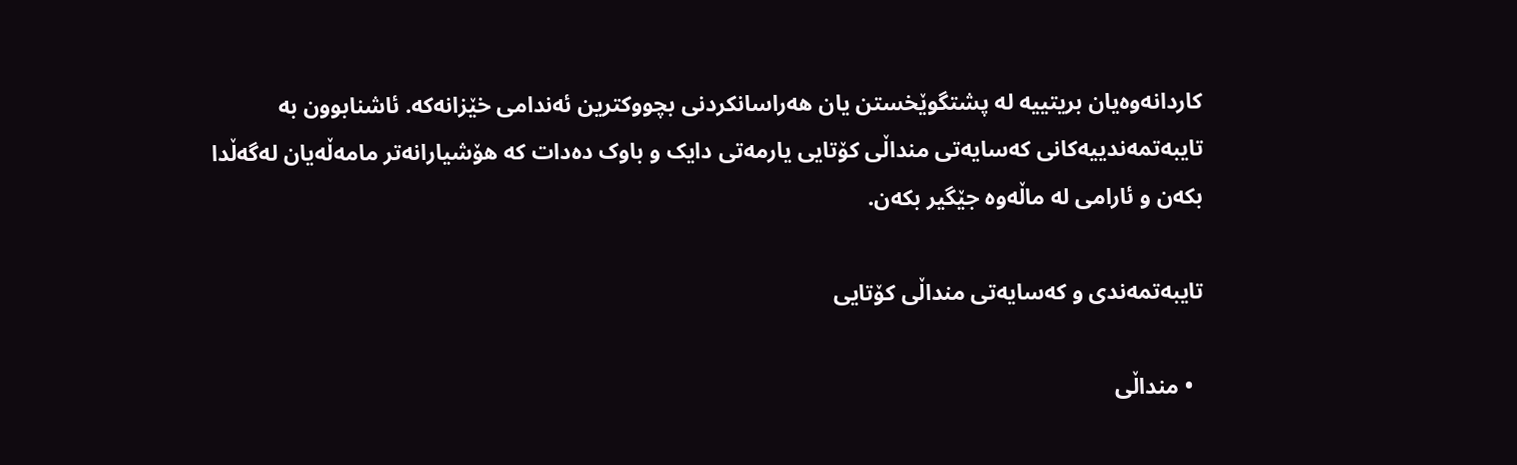کاردانەوەیان بریتییە لە پشتگوێخستن یان هەراسانکردنی بچووکترین ئەندامی خێزانەکە. ئاشنابوون بە تایبەتمەندییەکانی کەسایەتی منداڵی کۆتایی یارمەتی دایک و باوک دەدات کە هۆشیارانەتر مامەڵەیان لەگەڵدا بکەن و ئارامی لە ماڵەوە جێگیر بکەن.

تایبەتمەندی و کەسایەتی منداڵی کۆتایی

  • منداڵی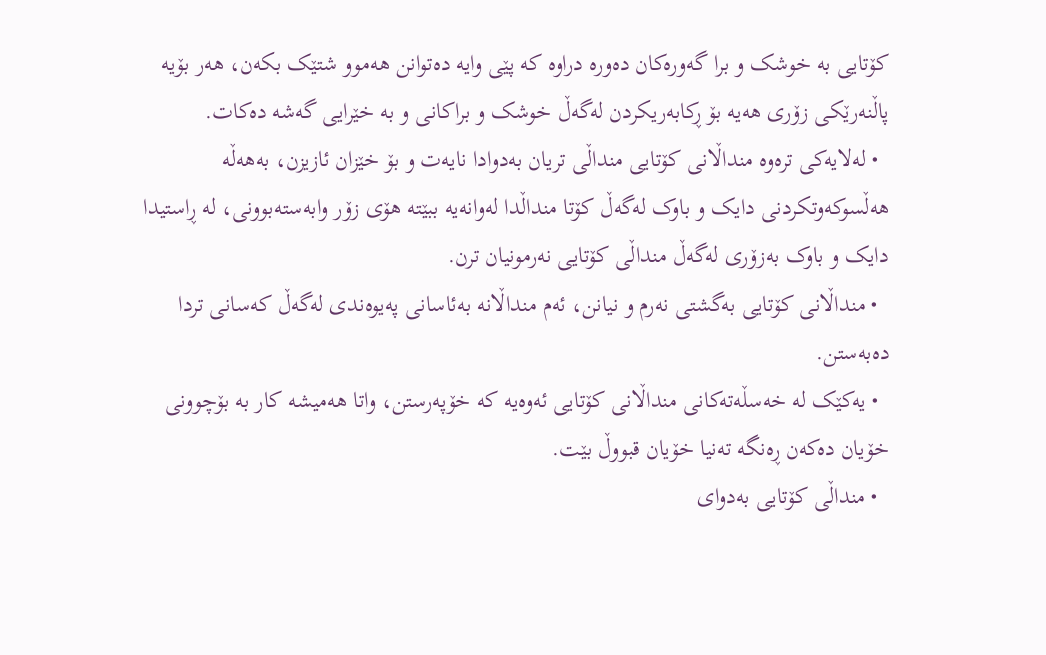کۆتایی بە خوشک و برا گەورەکان دەورە دراوە کە پێی وایە دەتوانن هەموو شتێک بکەن، هەر بۆیە پاڵنەرێکی زۆری هەیە بۆ ڕکابەریکردن لەگەڵ خوشک و براکانی و بە خێرایی گەشە دەکات.
  • لەلایەکی ترەوە منداڵانی کۆتایی منداڵی تریان بەدوادا نایەت و بۆ خێزان ئازیزن، بەهەڵە هەڵسوکەوتکردنی دایک و باوک لەگەڵ کۆتا منداڵدا لەوانەیە ببێتە هۆی زۆر وابەستەبوونی، لە ڕاستیدا دایک و باوک بەزۆری لەگەڵ منداڵی کۆتایی نەرمونیان ترن.
  • منداڵانی کۆتایی بەگشتی نەرم و نیانن، ئەم منداڵانە بەئاسانی پەیوەندی لەگەڵ کەسانی تردا دەبەستن.
  • یەکێک لە خەسڵەتەکانی منداڵانی کۆتایی ئەوەیە کە خۆپەرستن، واتا هەمیشە کار بە بۆچوونی خۆیان دەکەن ڕەنگە تەنیا خۆیان قبووڵ بێت.
  • منداڵی کۆتایی بەدوای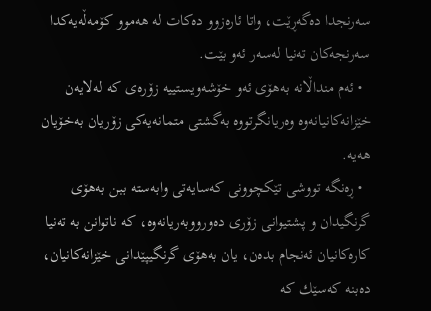سەرنجدا دەگەڕێت، واتا ئارەزوو دەکات لە هەموو کۆمەڵەیەکدا سەرنجەکان تەنیا لەسەر ئەو بێت.
  • ئەم منداڵانە بەهۆی ئەو خۆشەویستییە زۆرەی کە لەلایەن خێزانەکانیانەوە وەریانگرتووە بەگشتی متمانەیەکی زۆریان بەخۆیان هەیە.
  • ڕەنگە تووشی تێکچوونی کەسایەتی وابەستە ببن بەهۆی گرنگیدان و پشتیوانی زۆری دەورووبەریانەوە، کە ناتوانن بە تەنیا کارەکانیان ئەنجام بدەن، یان بەهۆی گرنگیپێدانی خێزانەكانیان، دەبنه كەسێك كه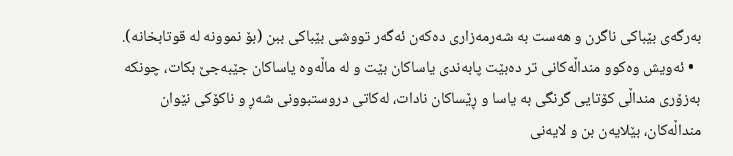بەرگەی بێباكی ناگرن و هەست به شەرمەزاری دەکەن ئەگەر تووشی بێباكی ببن (بۆ نموونه لە قوتابخانه).
  • ئەویش وەکوو منداڵەکانی تر دەبێت پابەندی یاساکان بێت و لە ماڵەوە یاساکان جێبەجێ بکات، چونکە بەزۆری منداڵی کۆتایی گرنگی بە یاسا و ڕێساکان نادات، لەکاتی دروستبوونی شەڕ و ناکۆکی نێوان منداڵەکان، بێلایەن بن و لایەنی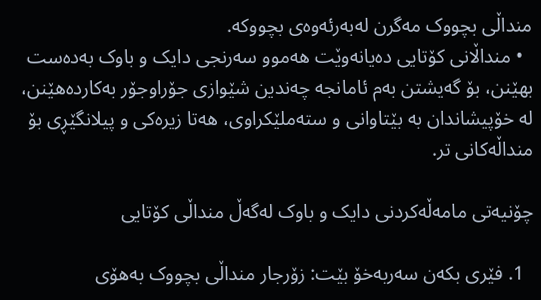منداڵی بچووک مەگرن لەبەرئەوەی بچووکە.
  • منداڵانی کۆتایی دەیانەوێت هەموو سەرنجی دایک و باوک بەدەست بهێنن، بۆ گەیشتن بەم ئامانجە چەندین شێوازی جۆراوجۆر بەکاردەهێنن، لە خۆپیشاندان بە بێتاوانی و ستەملێکراوی، هەتا زیرەکی و پیلانگێڕی بۆ منداڵەکانی تر.

چۆنیەتی مامەڵەکردنی دایک و باوک لەگەڵ منداڵی کۆتایی

  1. فێری بکەن سەربەخۆ بێت: زۆرجار منداڵی بچووک بەهۆی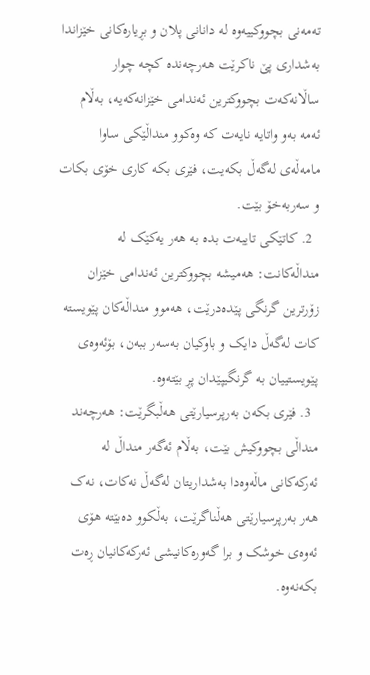تەمەنی بچووکییەوە لە دانانی پلان و بڕیارەکانی خێزاندا بەشداری پێ ناکرێت هەرچەندە کچە چوار ساڵانەکەت بچووکترین ئەندامی خێزانەکەیە، بەڵام ئەمە بەو واتایە نایەت کە وەکوو منداڵێکی ساوا مامەڵەی لەگەڵ بکەیت، فێری بکە کاری خۆی بکات و سەربەخۆ بێت.
  2. کاتێکی تایبەت بدە بە هەر یەکێک لە منداڵەکانت: هەمیشە بچووکترین ئەندامی خێزان زۆرترین گرنگی پێدەدرێت، هەموو منداڵەکان پێویستە کات لەگەڵ دایک و باوکیان بەسەر ببەن، بۆئەوەی پێویستییان بە گرنگیپێدان پڕ بێتەوە.
  3. فێری بکەن بەرپرسیارێتی هەڵبگرێت: هەرچەند منداڵی بچووکیش بێت، بەڵام ئەگەر منداڵ لە ئەرکەکانی ماڵەوەدا بەشداریتان لەگەڵ نەکات، نەک هەر بەرپرسیارێتی هەڵناگرێت، بەڵکوو دەبێتە هۆی ئەوەی خوشک و برا گەورەکانیشی ئەرکەکانیان ڕەت بکەنەوە.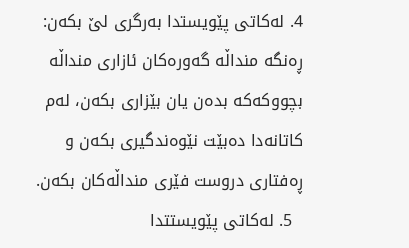4. لەکاتی پێویستدا بەرگری لێ بکەن: ڕەنگە منداڵە گەورەکان ئازاری منداڵە بچووکەکە بدەن یان بێزاری بکەن، لەم کاتانەدا دەبێت نێوەندگیری بکەن و ڕەفتاری دروست فێری منداڵەکان بکەن.
  5. لەکاتی پێویستتدا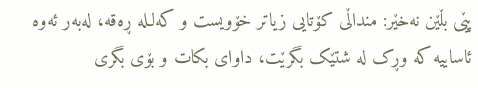پێی بڵێن نەخێر: منداڵی کۆتایی زیاتر خۆویست و کەلـلە ڕەقە، لەبەر ئەوە ئاساییە کە وڕک لە شتێک بگرێت، داوای بکات و بۆی بگری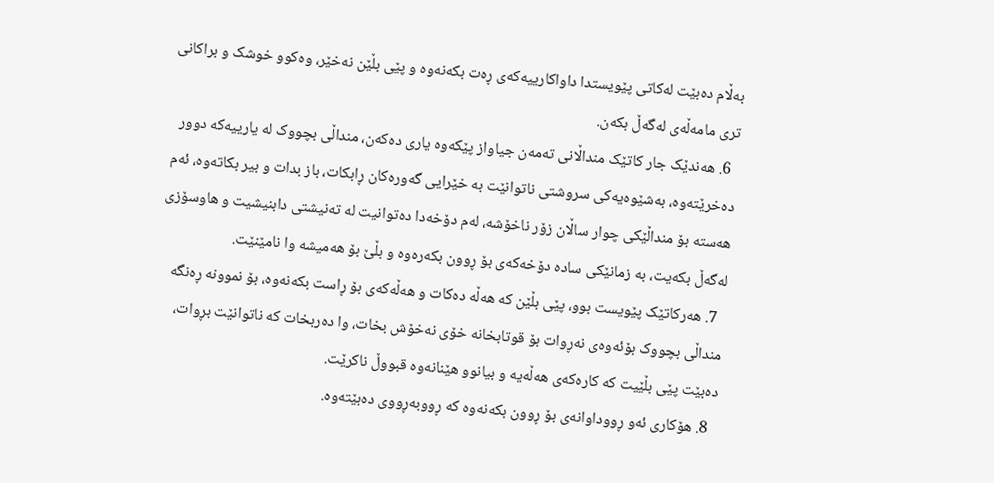بەڵام دەبێت لەکاتی پێویستدا داواکارییەکەی ڕەت بکەنەوە و پێی بڵێن نەخێر، وەکوو خوشک و براکانی تری مامەڵەی لەگەڵ بکەن.
  6. هەندێک جار کاتێک منداڵانی تەمەن جیاواز پێکەوە یاری دەکەن، منداڵی بچووک لە یارییەکە دوور دەخرێتەوە، بەشێوەیەکی سروشتی ناتوانێت بە خێرایی گەورەکان ڕابکات، باز بدات و بیر بکاتەوە، ئەم هەستە بۆ منداڵێکی چوار ساڵان زۆر ناخۆشە، لەم دۆخەدا دەتوانیت لە تەنیشتی دابنیشیت و هاوسۆزی لەگەڵ بکەیت، بە زمانێکی سادە دۆخەکەی بۆ ڕوون بکەرەوە و بڵێ بۆ هەمیشە وا نامێنێت.
  7. هەرکاتێک پێویست بوو، پێی بڵێن کە هەڵە دەکات و هەڵەکەی بۆ ڕاست بکەنەوە، بۆ نموونە ڕەنگە منداڵی بچووک بۆئەوەی نەڕوات بۆ قوتابخانە خۆی نەخۆش بخات، وا دەربخات کە ناتوانێت بڕوات، دەبێت پێی بڵێیت کە کارەکەی هەڵەیە و بیانوو هێنانەوە قبووڵ ناکرێت.
  8. هۆکاری ئەو ڕووداوانەی بۆ ڕوون بکەنەوە کە ڕووبەڕووی دەبێتەوە.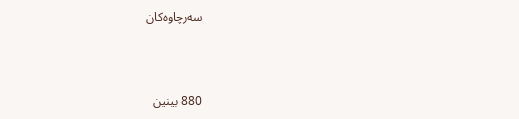سەرچاوەکان



880 بینین